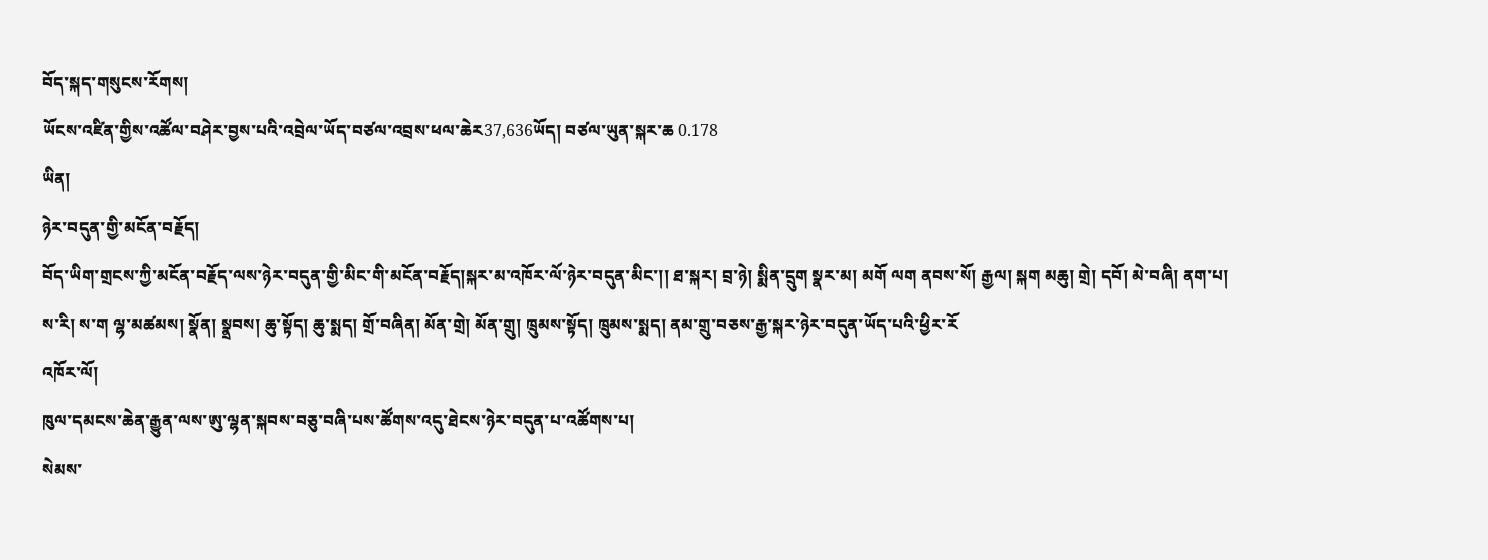བོད་སྐད་གསུངས་རོགས།
ཡོངས་འཛིན་གྱིས་འཚོལ་བཤེར་བྱས་པའི་འབྲེལ་ཡོད་བཙལ་འབྲས་ཕལ་ཆེར37,636ཡོད། བཙལ་ཡུན་སྐར་ཆ 0.178
ཡིན།
ཉེར་བདུན་གྱི་མངོན་བརྗོད།
བོད་ཡིག་གྲངས་ཀྱི་མངོན་བརྗོད་ལས་ཉེར་བདུན་གྱི་མིང་གི་མངོན་བརྗོད།སྐར་མ་འཁོར་ལོ་ཉེར་བདུན་མིང་།། ཐ་སྐར། བྲ་ཉེ། སྨིན་དྲུག སྣར་མ། མགོ ལག ནབས་སོ། རྒྱལ། སྐག མཆུ། གྲེ། དབོ། མེ་བཞི། ནག་པ། ས་རི། ས་ག ལྷ་མཚམས། སྣོན། སྣྲབས། ཆུ་སྟོད། ཆུ་སྨད། གྲོ་བཞིན། མོན་གྲེ། མོན་གྲུ། ཁྲུམས་སྟོད། ཁྲུམས་སྨད། ནམ་གྲུ་བཅས་རྒྱ་སྐར་ཉེར་བདུན་ཡོད་པའི་ཕྱིར་རོ
འཁོར་ལོ།
ཁུལ་དམངས་ཆེན་རྒྱུན་ལས་ཨུ་ལྷན་སྐབས་བཅུ་བཞི་པས་ཚོགས་འདུ་ཐེངས་ཉེར་བདུན་པ་འཚོགས་པ།
སེམས་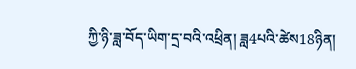ཀྱི་ཉི་ཟླ་བོད་ཡིག་དྲ་བའི་འཕྲིན། ཟླ4པའི་ཚེས18ཉིན།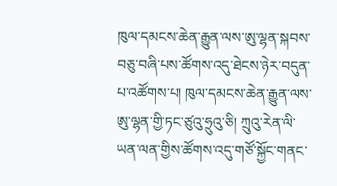ཁུལ་དམངས་ཆེན་རྒྱུན་ལས་ཨུ་ལྷན་སྐབས་བཅུ་བཞི་པས་ཚོགས་འདུ་ཐེངས་ཉེར་བདུན་པ་འཚོགས་པ། ཁུལ་དམངས་ཆེན་རྒྱུན་ལས་ཨུ་ལྷན་གྱི་ཏང་ཙུའུ་ཧྲུའུ་ཅི། ཀྲུའུ་རེན་ལི་ཡན་ལན་གྱིས་ཚོགས་འདུ་གཙོ་སྐྱོང་གནང་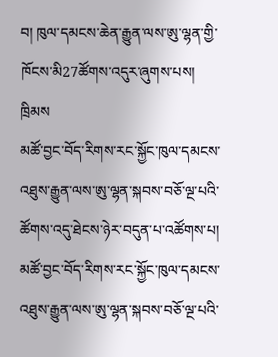བ། ཁུལ་དམངས་ཆེན་རྒྱུན་ལས་ཨུ་ལྷན་གྱི་ཁོངས་མི27ཚོགས་འདུར་ཞུགས་པས། ཁྲིམས
མཚོ་བྱང་བོད་རིགས་རང་སྐྱོང་ཁུལ་དམངས་འཐུས་རྒྱུན་ལས་ཨུ་ལྷན་སྐབས་བཅོ་ལྔ་པའི་ཚོགས་འདུ་ཐེངས་ཉེར་བདུན་པ་འཚོགས་པ།
མཚོ་བྱང་བོད་རིགས་རང་སྐྱོང་ཁུལ་དམངས་འཐུས་རྒྱུན་ལས་ཨུ་ལྷན་སྐབས་བཅོ་ལྔ་པའི་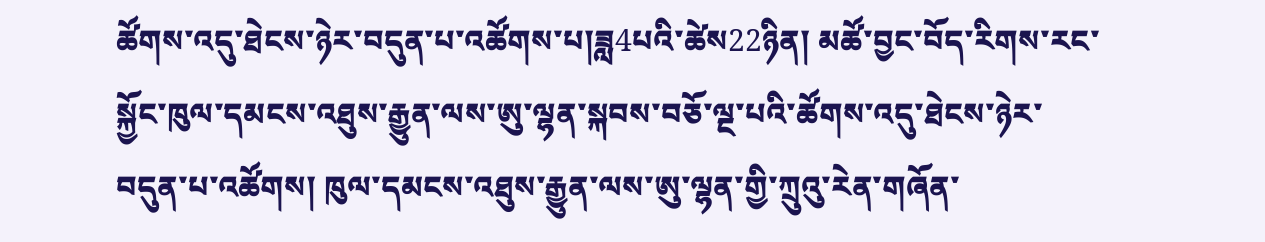ཚོགས་འདུ་ཐེངས་ཉེར་བདུན་པ་འཚོགས་པ།ཟླ4པའི་ཚེས22ཉིན། མཚོ་བྱང་བོད་རིགས་རང་སྐྱོང་ཁུལ་དམངས་འཐུས་རྒྱུན་ལས་ཨུ་ལྷན་སྐབས་བཅོ་ལྔ་པའི་ཚོགས་འདུ་ཐེངས་ཉེར་བདུན་པ་འཚོགས། ཁུལ་དམངས་འཐུས་རྒྱུན་ལས་ཨུ་ལྷན་གྱི་ཀྲུའུ་རེན་གཞོན་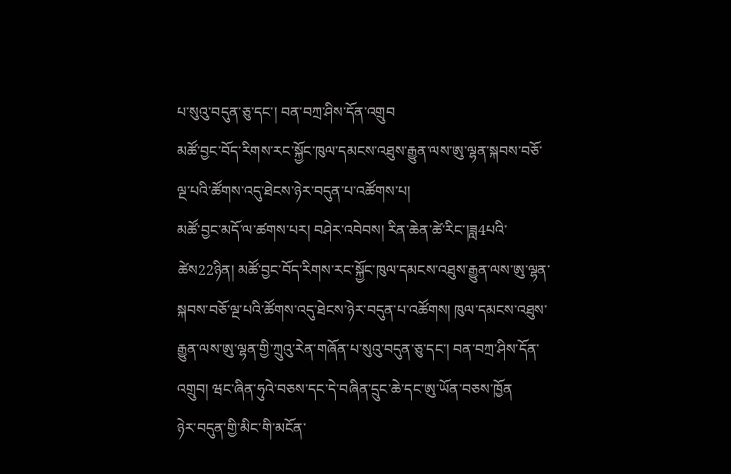པ་སུའུ་བདུན་ཅུ་དང་། བན་བཀྲ་ཤིས་དོན་འགྲུབ
མཚོ་བྱང་བོད་རིགས་རང་སྐྱོང་ཁུལ་དམངས་འཐུས་རྒྱུན་ལས་ཨུ་ལྷན་སྐབས་བཅོ་ལྔ་པའི་ཚོགས་འདུ་ཐེངས་ཉེར་བདུན་པ་འཚོགས་པ།
མཚོ་བྱང་མདོ་ལ་ཚགས་པར། བཤེར་འབེབས། རིན་ཆེན་ཚེ་རིང་།ཟླ4པའི་ཚེས22ཉིན། མཚོ་བྱང་བོད་རིགས་རང་སྐྱོང་ཁུལ་དམངས་འཐུས་རྒྱུན་ལས་ཨུ་ལྷན་སྐབས་བཅོ་ལྔ་པའི་ཚོགས་འདུ་ཐེངས་ཉེར་བདུན་པ་འཚོགས། ཁུལ་དམངས་འཐུས་རྒྱུན་ལས་ཨུ་ལྷན་གྱི་ཀྲུའུ་རེན་གཞོན་པ་སུའུ་བདུན་ཅུ་དང་། བན་བཀྲ་ཤིས་དོན་འགྲུབ། ཝང་ཞིན་ཧུའེ་བཅས་དང་དེ་བཞིན་དྲུང་ཆེ་དང་ཨུ་ཡོན་བཅས་ཁྱོན
ཉེར་བདུན་གྱི་མིང་གི་མངོན་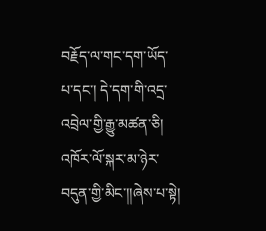བརྗོད་ལ་གང་དག་ཡོད་པ་དང་། དེ་དག་གི་འདྲ་འབྲེལ་གྱི་རྒྱུ་མཚན་ཅི།
འཁོར་ལོ་སྐར་མ་ཉེར་བདུན་གྱི་མིང་།།ཞེས་པ་སྟེ།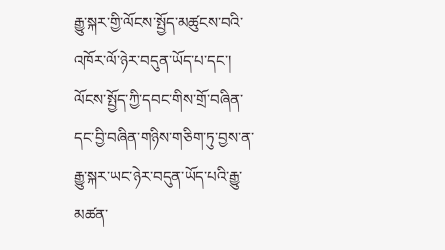རྒྱུ་སྐར་གྱི་ལོངས་སྤྱོད་མཚུངས་བའི་འཁོར་ལོ་ཉེར་བདུན་ཡོད་པ་དང་། ལོངས་སྤྱོད་ཀྱི་དབང་གིས་གྲོ་བཞིན་དང་བྱི་བཞིན་གཉིས་གཅིག་ཏུ་བྱས་ན་རྒྱུ་སྐར་ཡང་ཉེར་བདུན་ཡོད་པའི་རྒྱུ་མཚན་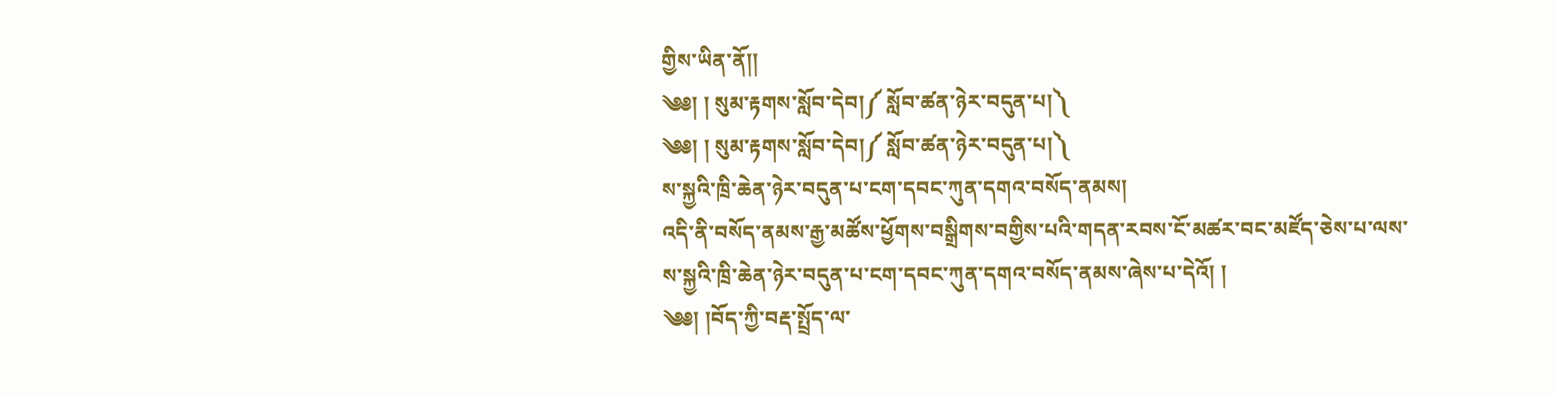གྱིས་ཡིན་ནོ།།
༄༅། ། སུམ་རྟགས་སློབ་དེབ།༼ སློབ་ཚན་ཉེར་བདུན་པ།༽
༄༅། ། སུམ་རྟགས་སློབ་དེབ།༼ སློབ་ཚན་ཉེར་བདུན་པ།༽
ས་སྐྱའི་ཁྲི་ཆེན་ཉེར་བདུན་པ་ངག་དབང་ཀུན་དགའ་བསོད་ནམས།
འདི་ནི་བསོད་ནམས་རྒྱ་མཚོས་ཕྱོགས་བསྒྲིགས་བགྱིས་པའི་གདན་རབས་ངོ་མཚར་བང་མཛོད་ཅེས་པ་ལས་ས་སྐྱའི་ཁྲི་ཆེན་ཉེར་བདུན་པ་ངག་དབང་ཀུན་དགའ་བསོད་ནམས་ཞེས་པ་དེའོ། །
༄༅། །བོད་ཀྱི་བརྡ་སྤྲོད་ལ་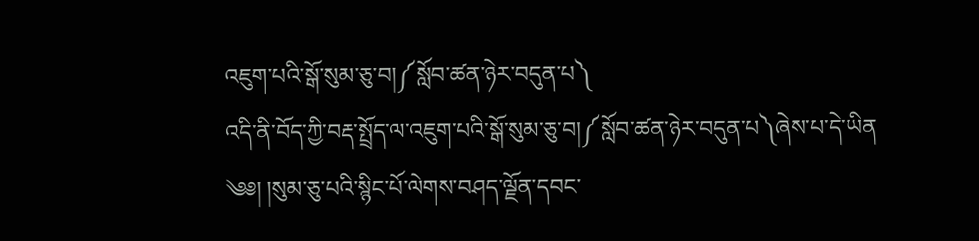འཇུག་པའི་སྒོ་སུམ་ཅུ་བ།༼སློབ་ཚན་ཉེར་བདུན་པ༽
འདི་ནི་བོད་ཀྱི་བརྡ་སྤྲོད་ལ་འཇུག་པའི་སྒོ་སུམ་ཅུ་བ།༼སློབ་ཚན་ཉེར་བདུན་པ༽ཞེས་པ་དེ་ཡིན
༄༅། །སུམ་ཅུ་པའི་སྙིང་པོ་ལེགས་བཤད་ལྗོན་དབང་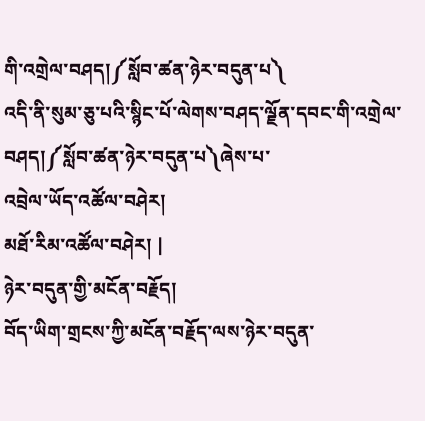གི་འགྲེལ་བཤད།༼སློབ་ཚན་ཉེར་བདུན་པ༽
འདི་ནི་སུམ་ཅུ་པའི་སྙིང་པོ་ལེགས་བཤད་ལྗོན་དབང་གི་འགྲེལ་བཤད།༼སློབ་ཚན་ཉེར་བདུན་པ༽ཞེས་པ་
འབྲེལ་ཡོད་འཚོལ་བཤེར།
མཐོ་རིམ་འཚོལ་བཤེར། |
ཉེར་བདུན་གྱི་མངོན་བརྗོད།
བོད་ཡིག་གྲངས་ཀྱི་མངོན་བརྗོད་ལས་ཉེར་བདུན་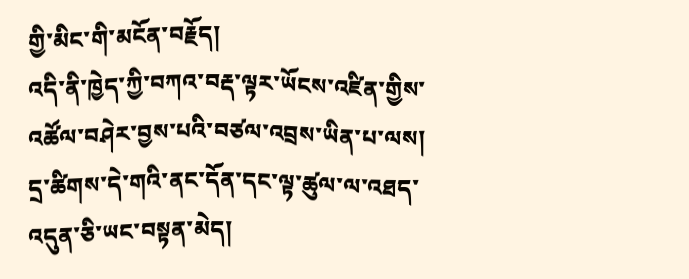གྱི་མིང་གི་མངོན་བརྗོད།
འདི་ནི་ཁྱེད་ཀྱི་བཀའ་བརྡ་ལྟར་ཡོངས་འཛིན་གྱིས་འཚོལ་བཤེར་བྱས་པའི་བཙལ་འབྲས་ཡིན་པ་ལས། དྲ་ཚིགས་དེ་གའི་ནང་དོན་དང་ལྟ་ཚུལ་ལ་འཐད་འདུན་ཅི་ཡང་བསྟན་མེད།